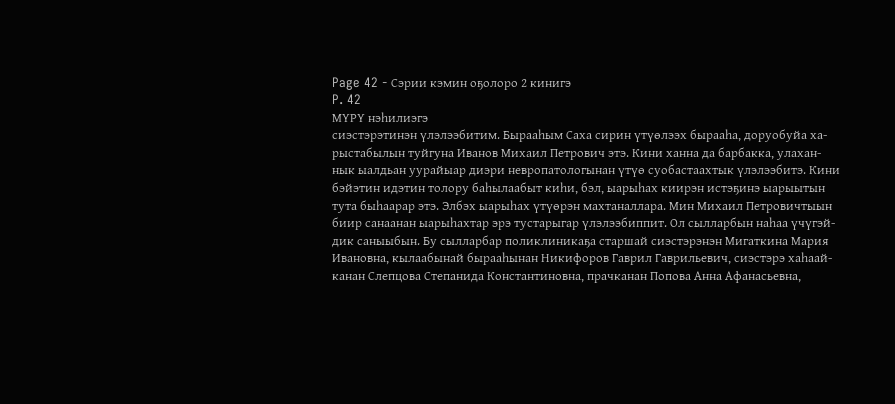Page 42 - Сэрии кэмин оҕолоро 2 кинигэ
P. 42
МҮРҮ нэһилиэгэ
сиэстэрэтинэн үлэлээбитим. Бырааһым Саха сирин үтүөлээх бырааһа, доруобуйа ха-
рыстабылын туйгуна Иванов Михаил Петрович этэ. Кини ханна да барбакка, улахан-
нык ыалдьан уурайыар диэри невропатологынан үтүө суобастаахтык үлэлээбитэ. Кини
бэйэтин идэтин толору баһылаабыт киһи, бэл, ыарыһах киирэн истэҕинэ ыарыытын
тута быһаарар этэ. Элбэх ыарыһах үтүөрэн махтаналлара. Мин Михаил Петровичтыын
биир санаанан ыарыһахтар эрэ тустарыгар үлэлээбиппит. Ол сылларбын наһаа үчүгэй-
дик саныыбын. Бу сылларбар поликлиникаҕа старшай сиэстэрэнэн Мигаткина Мария
Ивановна, кылаабынай бырааһынан Никифоров Гаврил Гаврильевич, сиэстэрэ хаһаай-
канан Слепцова Степанида Константиновна, прачканан Попова Анна Афанасьевна,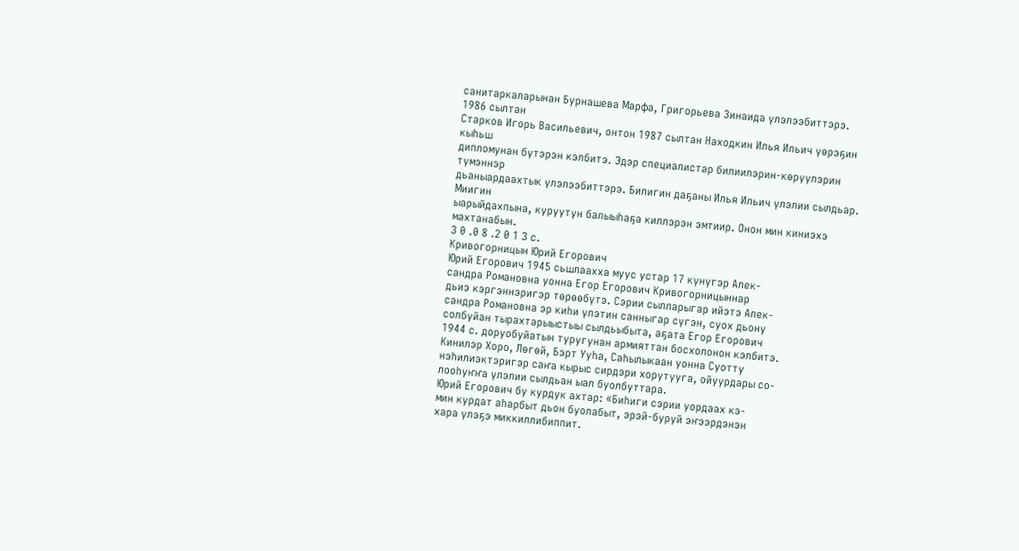санитаркаларынан Бурнашева Марфа, Григорьева Зинаида үлэлээбиттэрэ. 1986 сылтан
Старков Игорь Васильевич, онтон 1987 сылтан Находкин Илья Ильич үөрэҕин кыһьш
дипломунан бүтэрэн кэлбитэ. Эдэр специалистар билиилэрин-көрүүлэрин түмэннэр
дьаныардаахтык үлэлээбиттэрэ. Билигин даҕаны Илья Ильич үлэлии сылдьар. Миигин
ыарыйдахпына, куруутун балыыһаҕа киллэрэн эмтиир. Онон мин киниэхэ махтанабын.
3 0 .0 8 .2 0 1 3 с.
Кривогорницын Юрий Егорович
Юрий Егорович 1945 сьшлаахха муус устар 17 күнүгэр Алек-
сандра Романовна уонна Егор Егорович Кривогорницыннар
дьиэ кэргэннэригэр төрөөбүтэ. Сэрии сылларыгар ийэтэ Алек-
сандра Романовна эр киһи үлэтин санныгар сүгэн, суох дьону
солбуйан тырахтарыыстыы сылдьыбыта, аҕата Егор Егорович
1944 с. доруобуйатын туругунан армияттан босхолонон кэлбитэ.
Кинилэр Хоро, Лөгөй, Бэрт Ууһа, Саһылыкаан уонна Суотту
нэһилиэктэригэр саҥа кырыс сирдэри хорутууга, ойуурдары со-
лооһуҥҥа үлэлии сылдьан ыал буолбуттара.
Юрий Егорович бу курдук ахтар: «Биһиги сэрии уордаах кэ-
мин курдат аһарбыт дьон буолабыт, эрэй-буруй эҥээрдэнэн
хара үлэҕэ миккиллибиппит.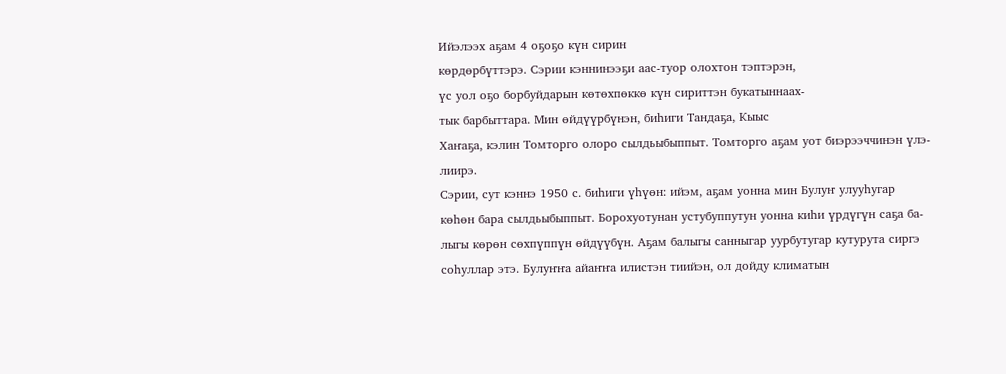Ийэлээх аҕам 4 оҕоҕо күн сирин
көрдөрбүттэрэ. Сэрии кэннинээҕи аас-туор олохтон тэптэрэн,
үс уол оҕо борбуйдарын көтөхпөккө күн сириттэн букатыннаах-
тык барбыттара. Мин өйдүүрбүнэн, биһиги Тандаҕа, Кыыс
Хаҥаҕа, кэлин Томторго олоро сылдьыбыппыт. Томторго аҕам уот биэрээччинэн үлэ-
лиирэ.
Сэрии, сут кэннэ 1950 с. биһиги үһүөн: ийэм, аҕам уонна мин Булуҥ улууһугар
көһөн бара сылдьыбыппыт. Борохуотунан устубуппутун уонна киһи үрдүгүн саҕа ба-
лыгы көрөн сөхпүппүн өйдүүбүн. Аҕам балыгы санныгар уурбутугар кутурута сиргэ
соһуллар этэ. Булуҥҥа айаҥҥа илистэн тиийэн, ол дойду климатын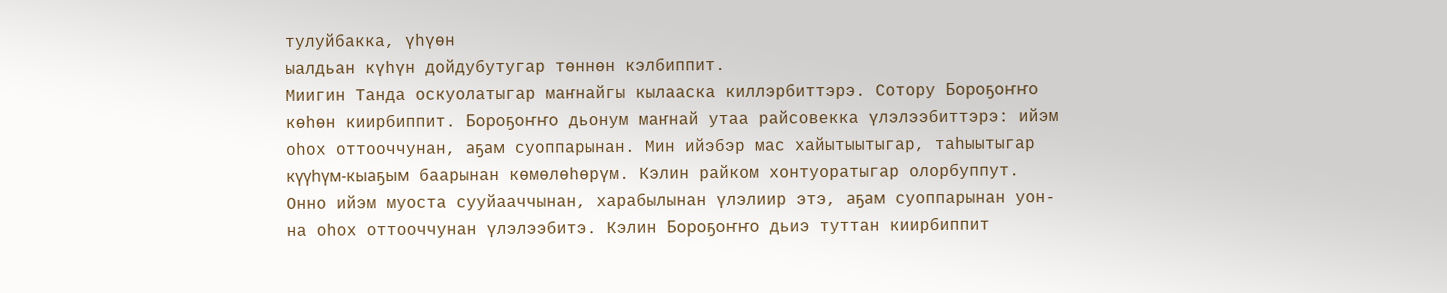тулуйбакка, үһүөн
ыалдьан күһүн дойдубутугар төннөн кэлбиппит.
Миигин Танда оскуолатыгар маҥнайгы кылааска киллэрбиттэрэ. Сотору Бороҕоҥҥо
көһөн киирбиппит. Бороҕоҥҥо дьонум маҥнай утаа райсовекка үлэлээбиттэрэ: ийэм
оһох оттооччунан, аҕам суоппарынан. Мин ийэбэр мас хайытыытыгар, таһыытыгар
күүһүм-кыаҕым баарынан көмөлөһөрүм. Кэлин райком хонтуоратыгар олорбуппут.
Онно ийэм муоста сууйааччынан, харабылынан үлэлиир этэ, аҕам суоппарынан уон-
на оһох оттооччунан үлэлээбитэ. Кэлин Бороҕоҥҥо дьиэ туттан киирбиппит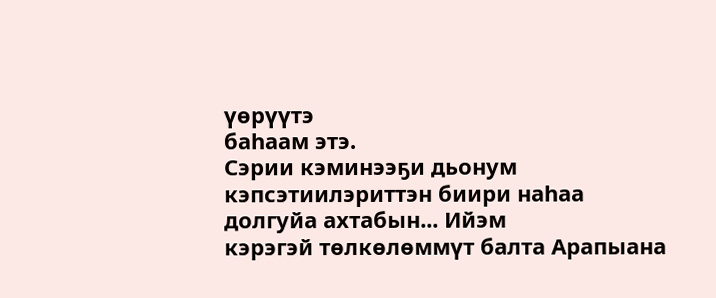үөрүүтэ
баһаам этэ.
Сэрии кэминээҕи дьонум кэпсэтиилэриттэн биири наһаа долгуйа ахтабын... Ийэм
кэрэгэй төлкөлөммүт балта Арапыана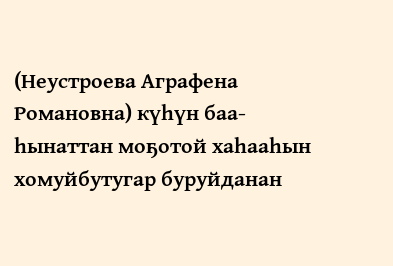(Неустроева Аграфена Романовна) күһүн баа-
һынаттан моҕотой хаһааһын хомуйбутугар буруйданан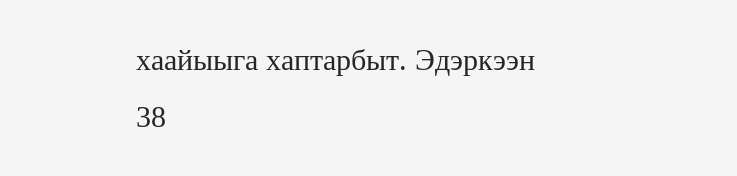хаайыыга хаптарбыт. Эдэркээн
38